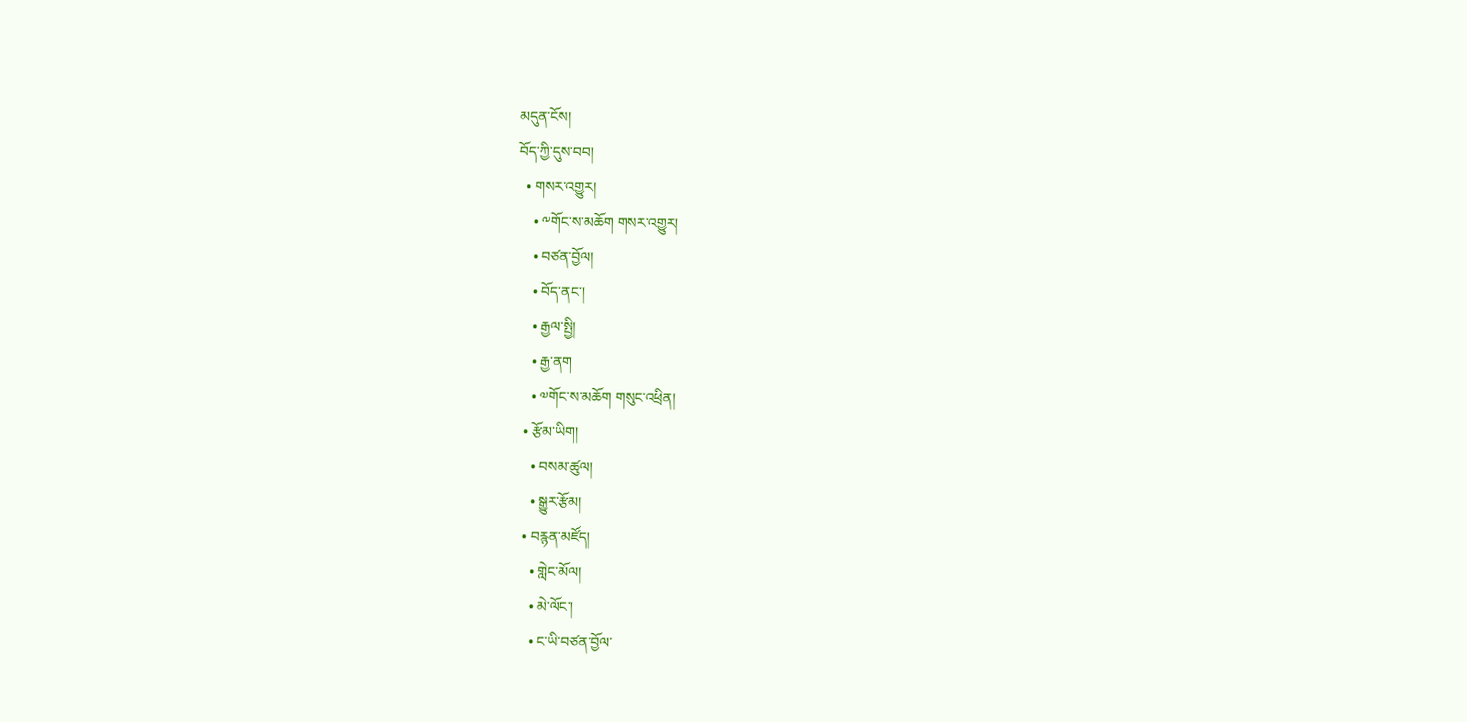མདུན་ངོས།
བོད་ཀྱི་དུས་བབ།
  • གསར་འགྱུར།
    • ༸གོང་ས་མཆོག གསར་འགྱུར།
    • བཙན་བྱོལ།
    • བོད་ནང་།
    • རྒྱལ་སྤྱི།
    • རྒྱ་ནག
    • ༧གོང་ས་མཆོག གསུང་འཕྲིན།
  • རྩོམ་ཡིག།
    • བསམ་ཚུལ།
    • སྒྱུར་རྩོམ།
  • བརྙན་མཛོད།
    • གླེང་མོལ།
    • མེ་ལོང་།
    • ང་ཡི་བཙན་བྱོལ་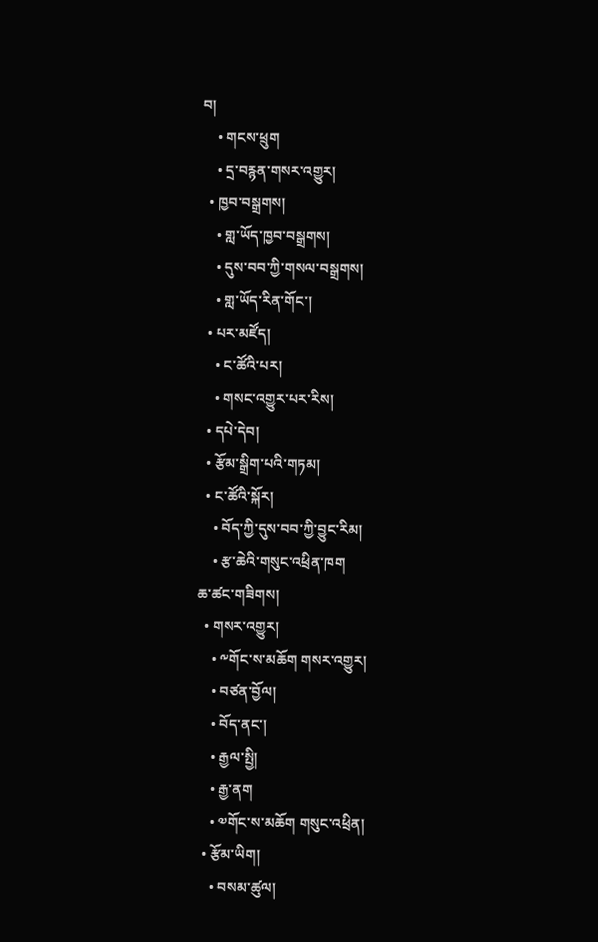བ།
    • གངས་ཕྲུག
    • དྲ་བརྙན་གསར་འགྱུར།
  • ཁྱབ་བསྒྲགས།
    • གླ་ཡོད་ཁྱབ་བསྒྲགས།
    • དུས་བབ་ཀྱི་གསལ་བསྒྲགས།
    • གླ་ཡོད་རིན་གོང་།
  • པར་མཛོད།
    • ང་ཚོའི་པར།
    • གསང་འགྱུར་པར་རིས།
  • དཔེ་དེབ།
  • རྩོམ་སྒྲིག་པའི་གཏམ།
  • ང་ཚོའི་སྐོར།
    • བོད་ཀྱི་དུས་བབ་ཀྱི་བྱུང་རིམ།
    • རྩ་ཆེའི་གསུང་འཕྲིན་ཁག
ཆ་ཚང་གཟིགས།
  • གསར་འགྱུར།
    • ༸གོང་ས་མཆོག གསར་འགྱུར།
    • བཙན་བྱོལ།
    • བོད་ནང་།
    • རྒྱལ་སྤྱི།
    • རྒྱ་ནག
    • ༧གོང་ས་མཆོག གསུང་འཕྲིན།
  • རྩོམ་ཡིག།
    • བསམ་ཚུལ།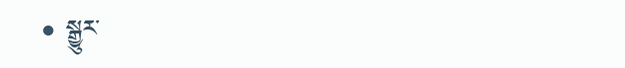• སྒྱུར་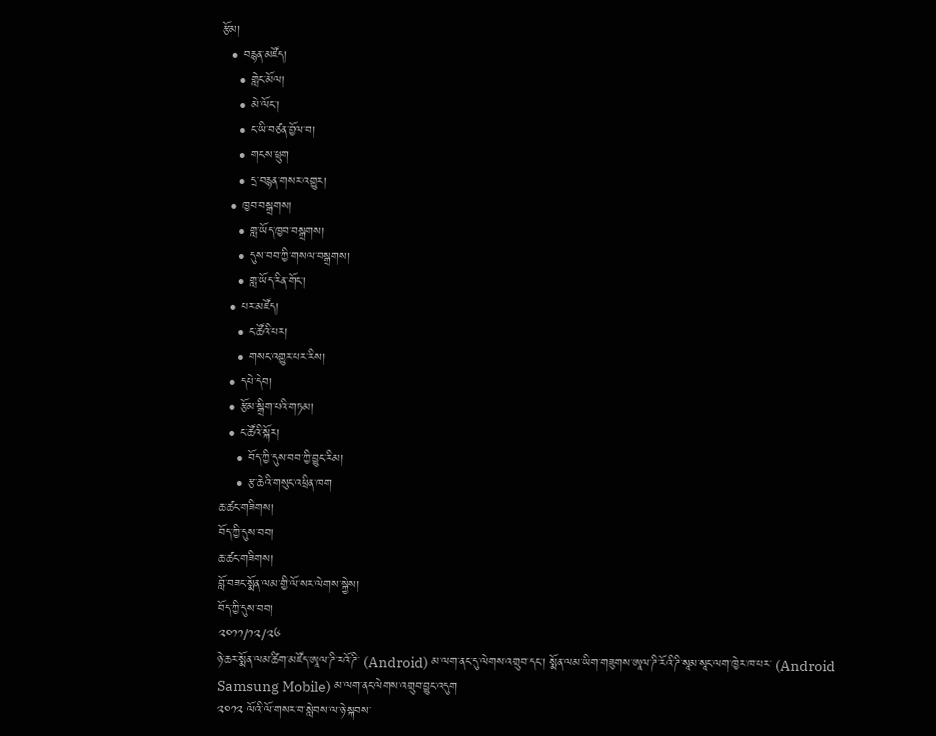རྩོམ།
  • བརྙན་མཛོད།
    • གླེང་མོལ།
    • མེ་ལོང་།
    • ང་ཡི་བཙན་བྱོལ་བ།
    • གངས་ཕྲུག
    • དྲ་བརྙན་གསར་འགྱུར།
  • ཁྱབ་བསྒྲགས།
    • གླ་ཡོད་ཁྱབ་བསྒྲགས།
    • དུས་བབ་ཀྱི་གསལ་བསྒྲགས།
    • གླ་ཡོད་རིན་གོང་།
  • པར་མཛོད།
    • ང་ཚོའི་པར།
    • གསང་འགྱུར་པར་རིས།
  • དཔེ་དེབ།
  • རྩོམ་སྒྲིག་པའི་གཏམ།
  • ང་ཚོའི་སྐོར།
    • བོད་ཀྱི་དུས་བབ་ཀྱི་བྱུང་རིམ།
    • རྩ་ཆེའི་གསུང་འཕྲིན་ཁག
ཆ་ཚང་གཟིགས།
བོད་ཀྱི་དུས་བབ།
ཆ་ཚང་གཟིགས།
བློ་བཟང་སྨོན་ལམ་གྱི་ལོ་སར་ལེགས་སྐྱེས།
བོད་ཀྱི་དུས་བབ།
༢༠༡༡/༡༢/༢༦
ཉེ་ཆར་སྨོན་ལམ་ཚིག་མཛོད་ཨཱལ་ཌི་རའོ་ཌི་ (Android) མ་ལག་ནང་དུ་ལེགས་འགྲུབ་དང་། སྨོན་ལམ་ཡིག་གཟུགས་ཨཱལ་ཌི་རོའི་ཌི་སཱམ་སཱང་ལག་ཁྱེར་ཁ་པར་ (Android Samsung Mobile) མ་ལག་ནང་ལེགས་འགྲུབ་བྱུང་འདུག
༢༠༡༢ ལོའི་ལོ་གསར་བ་སླེབས་ལ་ཉེ་སྐབས་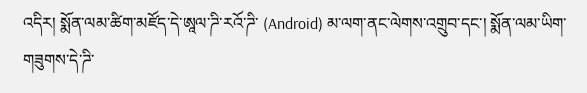འདིར། སྨོན་ལམ་ཚིག་མཛོད་དེ་ཨཱལ་ཌི་རའོ་ཌི་ (Android) མ་ལག་ནང་ལེགས་འགྲུབ་དང་། སྨོན་ལམ་ཡིག་གཟུགས་དེ་ཌི་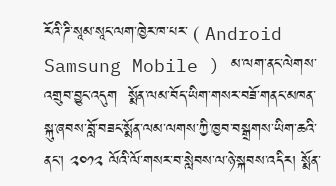རོའི་ཌི་སཱམ་སཱང་ལག་ཁྱེར་ཁ་པར་ ( Android Samsung Mobile ) མ་ལག་ནང་ལེགས་འགྲུབ་བྱུང་འདུག  སྨོན་ལམ་བོད་ཡིག་གསར་བཟོ་གནང་མཁན་སྐུ་ཞབས་བློ་བཟང་སྨོན་ལམ་ལགས་ཀྱི་ཁྱབ་བསྒྲགས་ཡིག་ཆའི་ནང་། ༢༠༡༢ ལོའི་ལོ་གསར་བ་སླེབས་ལ་ཉེ་སྐབས་འདིར། སྨོན་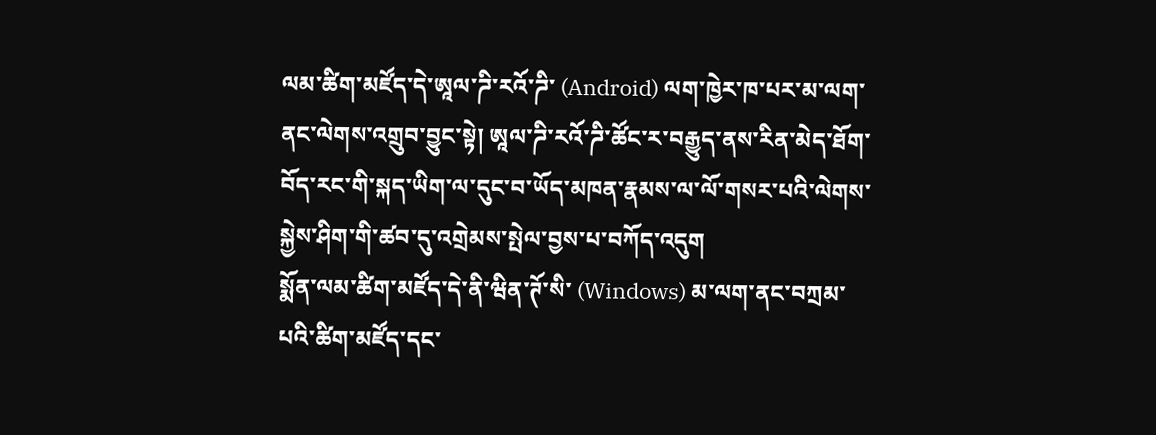ལམ་ཚིག་མཛོད་དེ་ཨཱལ་ཌི་རའོ་ཌི་ (Android) ལག་ཁྱེར་ཁ་པར་མ་ལག་ནང་ལེགས་འགྲུབ་བྱུང་སྟེ། ཨཱལ་ཌི་རའོ་ཌི་ཚོང་ར་བརྒྱུད་ནས་རིན་མེད་ཐོག་བོད་རང་གི་སྐད་ཡིག་ལ་དུང་བ་ཡོད་མཁན་རྣམས་ལ་ལོ་གསར་པའི་ལེགས་སྐྱེས་ཤིག་གི་ཚབ་དུ་འགྲེམས་སྤེལ་བྱས་པ་བཀོད་འདུག
སྨོན་ལམ་ཚིག་མཛོད་དེ་ནི་ཝིན་ཊོ་སི་ (Windows) མ་ལག་ནང་བཀྲམ་པའི་ཚིག་མཛོད་དང་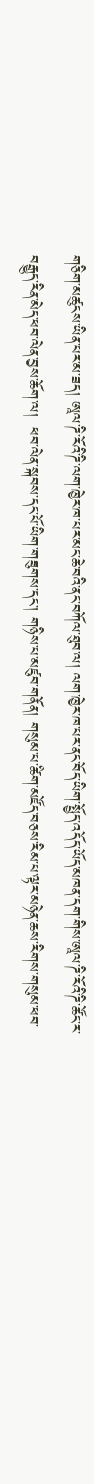གཅིག་མཚུངས་ཡིན་པར་མ་ཟད། ཨཱལ་ཌི་རོའི་ཌི་ལག་ཁྱེར་ཁ་པར་མང་ཆེ་བའི་ནང་བཀོལ་ཐུབ་ལ། ལག་ཁྱེར་ཁ་པར་ནང་བོད་ཡིག་སྤྱོད་འདོད་ཡོད་མཁན་དག་གིས་ཨཱལ་ཌི་རོའི་ཌི་ཚོང་ར་བརྒྱུད་རིན་མེད་ཕབ་ལེན་བྱས་ཆོག་ལ།  ཕབ་ལེན་སྐབས་དང་པོ་ཡིག་གཟུགས་དང་། གཉིས་པ་མཛུབ་གནོན། གསུམ་པ་ཚིག་མཛོད་བཅས་རིམ་པ་ལྟར་མཉེན་ཆས་རིགས་གསུམ་ཕབ་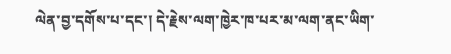ལེན་བྱ་དགོས་པ་དང་། དེ་རྗེས་ལག་ཁྱེར་ཁ་པར་མ་ལག་ནང་ཡིག་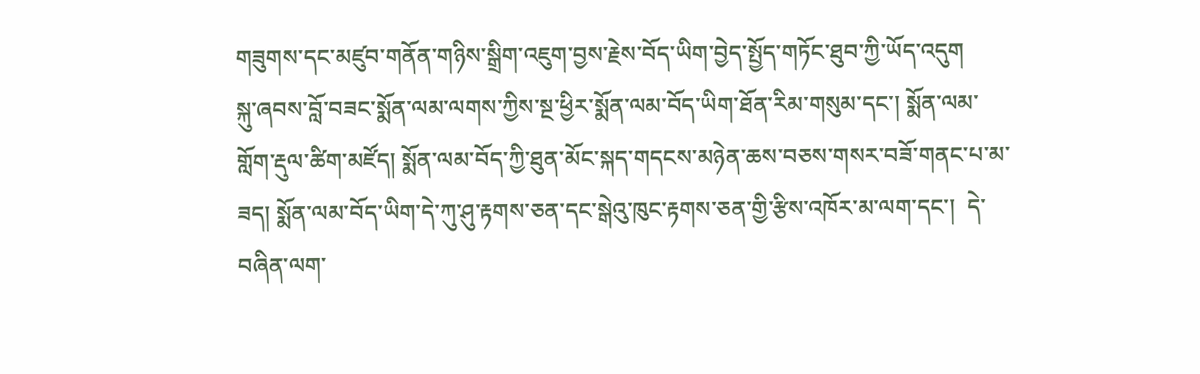གཟུགས་དང་མཛུབ་གནོན་གཉིས་སྒྲིག་འཇུག་བྱས་རྗེས་བོད་ཡིག་བྱེད་སྤྱོད་གཏོང་ཐུབ་ཀྱི་ཡོད་འདུག
སྐུ་ཞབས་བློ་བཟང་སྨོན་ལམ་ལགས་ཀྱིས་སྔ་ཕྱིར་སྨོན་ལམ་བོད་ཡིག་ཐོན་རིམ་གསུམ་དང་། སྨོན་ལམ་གློག་རྡུལ་ཚིག་མཛོད། སྨོན་ལམ་བོད་ཀྱི་ཐུན་མོང་སྐད་གདངས་མཉེན་ཆས་བཅས་གསར་བཟོ་གནང་པ་མ་ཟད། སྨོན་ལམ་བོད་ཡིག་དེ་ཀུ་ཤུ་རྟགས་ཅན་དང་སྒེའུ་ཁུང་རྟགས་ཅན་གྱི་རྩིས་འཁོར་མ་ལག་དང་།  དེ་བཞིན་ལག་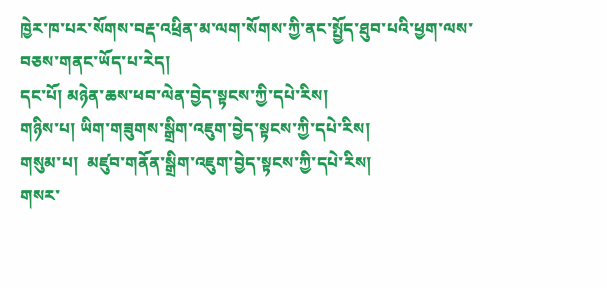ཁྱེར་ཁ་པར་སོགས་བརྡ་འཕྲིན་མ་ལག་སོགས་ཀྱི་ནང་སྤྱོད་ཐུབ་པའི་ཕྱག་ལས་བཅས་གནང་ཡོད་པ་རེད།
དང་པོ། མཉེན་ཆས་ཕབ་ལེན་བྱེད་སྟངས་ཀྱི་དཔེ་རིས།
གཉིས་པ། ཡིག་གཟུགས་སྒྲིག་འཇུག་བྱེད་སྟངས་ཀྱི་དཔེ་རིས།
གསུམ་པ།  མཛུབ་གནོན་སྒྲིག་འཇུག་བྱེད་སྟངས་ཀྱི་དཔེ་རིས།
གསར་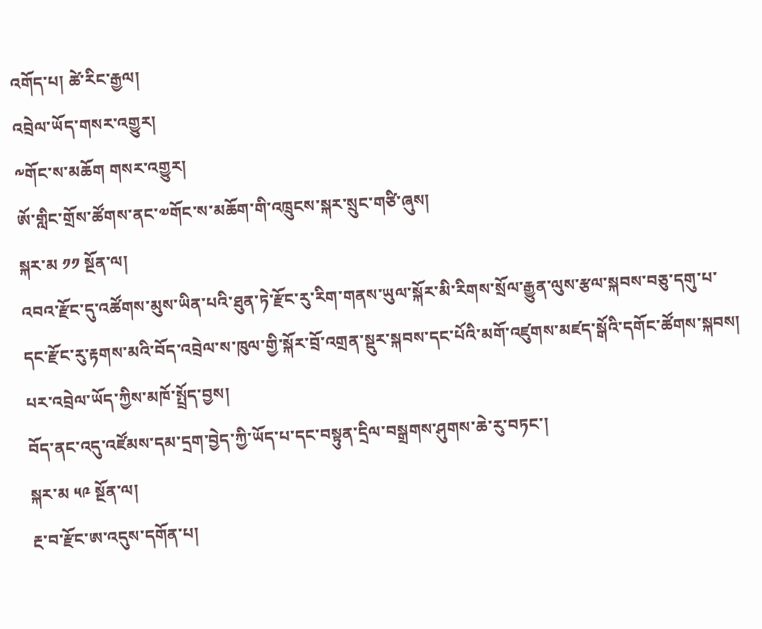འགོད་པ། ཚེ་རིང་རྒྱལ།
འབྲེལ་ཡོད་གསར་འགྱུར།
༸གོང་ས་མཆོག གསར་འགྱུར།
ཨོ་གླིང་གྲོས་ཚོགས་ནང་༧གོང་ས་མཆོག་གི་འཁྲུངས་སྐར་སྲུང་གཙི་ཞུས།
སྐར་མ ༡༡ སྔོན་ལ།
འབའ་རྫོང་དུ་འཚོགས་མུས་ཡིན་པའི་ཐུན་ཏེ་རྫོང་རུ་རིག་གནས་ཡུལ་སྐོར་མི་རིགས་སྲོལ་རྒྱུན་ལུས་རྩལ་སྐབས་བཅུ་དགུ་པ་དང་རྫོང་རུ་རྟགས་མའི་བོད་འབྲེལ་ས་ཁུལ་གྱི་སྐོར་བྲོ་འགྲན་སྡུར་སྐབས་དང་པོའི་མགོ་འཛུགས་མཛད་སྒོའི་དགོང་ཚོགས་སྐབས། པར་འབྲེལ་ཡོད་ཀྱིས་མཁོ་སྤྲོད་བྱས།
བོད་ནང་འདུ་འཛོམས་དམ་དྲག་བྱེད་ཀྱི་ཡོད་པ་དང་བསྟུན་དྲིལ་བསྒྲགས་ཤུགས་ཆེ་རུ་བཏང་།
སྐར་མ ༥༩ སྔོན་ལ།
རྔ་བ་རྫོང་ཨ་འདུས་དགོན་པ།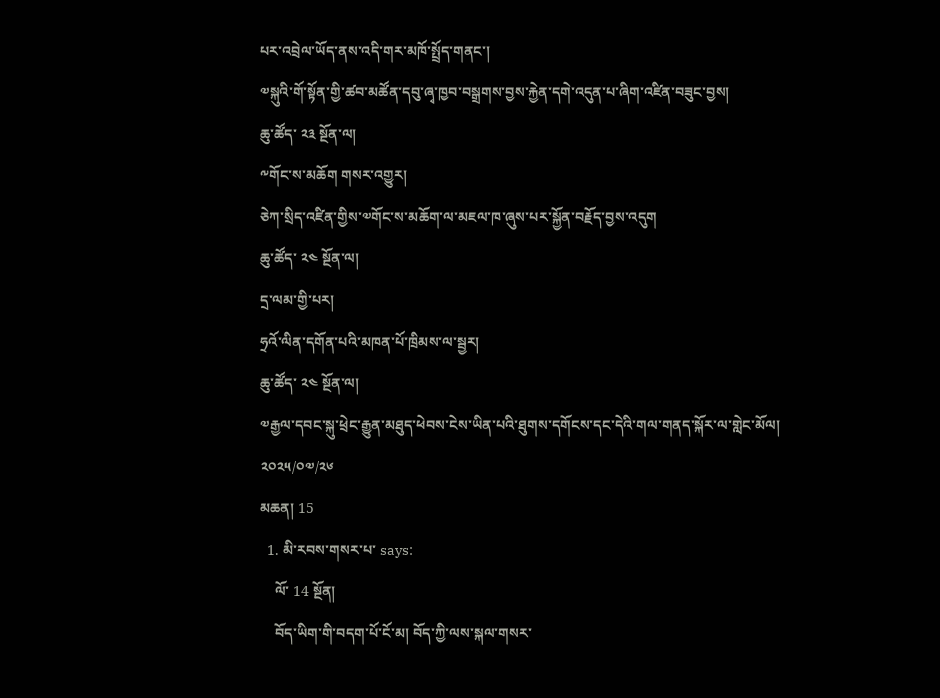པར་འབྲེལ་ཡོད་ནས་འདི་གར་མཁོ་སྤྲོད་གནང་།
༧སྐུའི་གོ་སྟོན་གྱི་ཚབ་མཚོན་དབུ་ཞྭ་ཁྱབ་བསྒྲགས་བྱས་རྐྱེན་དགེ་འདུན་པ་ཞིག་འཛིན་བཟུང་བྱས།
ཆུ་ཚོད་ ༢༣ སྔོན་ལ།
༸གོང་ས་མཆོག གསར་འགྱུར།
ཅེཀ་སྲིད་འཛིན་གྱིས་༧གོང་ས་མཆོག་ལ་མཇལ་ཁ་ཞུས་པར་སྐྱོན་བརྗོད་བྱས་འདུག
ཆུ་ཚོད་ ༢༤ སྔོན་ལ།
དྲ་ལམ་གྱི་པར།
ཧྲའོ་ལིན་དགོན་པའི་མཁན་པོ་ཁྲིམས་ལ་སྦྱར།
ཆུ་ཚོད་ ༢༤ སྔོན་ལ།
༧རྒྱལ་དབང་སྐུ་ཕྲེང་རྒྱུན་མཐུད་ཕེབས་ངེས་ཡིན་པའི་ཐུགས་དགོངས་དང་དེའི་གལ་གནད་སྐོར་ལ་གླེང་མོལ།
༢༠༢༥/༠༧/༢༦
མཆན། 15
  1. མི་རབས་གསར་པ་ says:
    ལོ་ 14 སྔོན།
    བོད་ཡིག་གི་བདག་པོ་ངོ་མ། བོད་ཀྱི་ལས་སྐལ་གསར་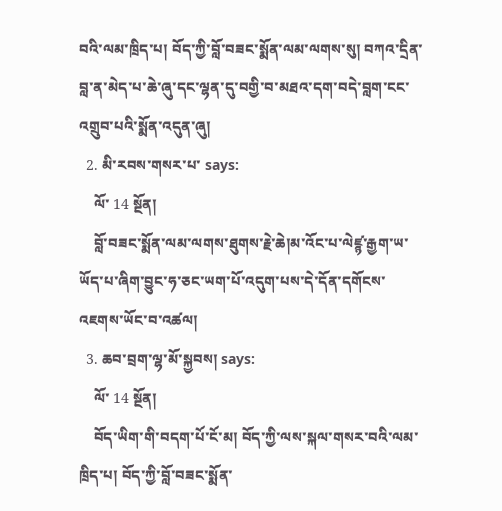བའི་ལམ་ཁྲིད་པ། བོད་ཀྱི་བློ་བཟང་སྨོན་ལམ་ལགས་སུ། བཀའ་དྲིན་བླ་ན་མེད་པ་ཆེ་ཞུ་དང་ལྷན་དུ་བགྱི་བ་མཐའ་དག་བདེ་བླག་ངང་འགྲུབ་པའི་སྨོན་འདུན་ཞུ།
  2. མི་རབས་གསར་པ་ says:
    ལོ་ 14 སྔོན།
    བློ་བཟང་སྨོན་ལམ་ལགས་ཐུགས་རྗེ་ཆེ།མ་འོང་པ་ལེཛྙ་རྒྱག་ཡ་ཡོད་པ་ཞིག་བྱུང་ཧ་ཅང་ཡག་པོ་འདུག་པས་དེ་དོན་དགོངས་འཇགས་ཡོང་བ་འཚལ།
  3. ཆབ་བྲག་ལྷ་མོ་སྐྱབས། says:
    ལོ་ 14 སྔོན།
    བོད་ཡིག་གི་བདག་པོ་ངོ་མ། བོད་ཀྱི་ལས་སྐལ་གསར་བའི་ལམ་ཁྲིད་པ། བོད་ཀྱི་བློ་བཟང་སྨོན་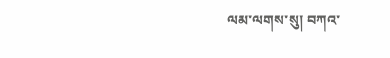ལམ་ལགས་སུ། བཀའ་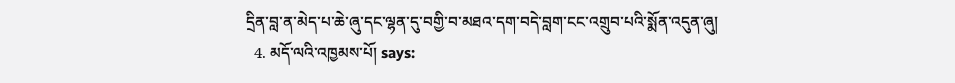དྲིན་བླ་ན་མེད་པ་ཆེ་ཞུ་དང་ལྷན་དུ་བགྱི་བ་མཐའ་དག་བདེ་བླག་ངང་འགྲུབ་པའི་སྨོན་འདུན་ཞུ།
  4. མདོ་ལའི་འཁྱམས་པོ། says: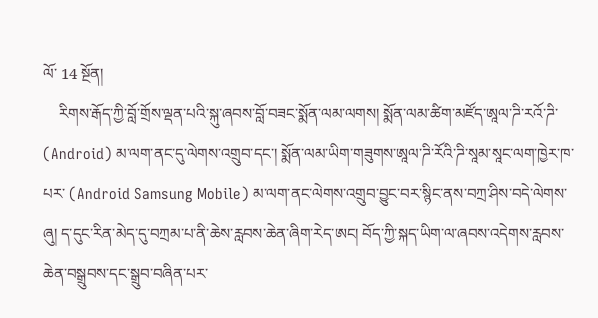ལོ་ 14 སྔོན།
    རིགས་རྒོད་ཀྱི་བློ་གྲོས་ལྡན་པའི་སྐུ་ཞབས་བློ་བཟང་སྨོན་ལམ་ལགས། སྨོན་ལམ་ཚིག་མཛོད་ཨཱལ་ཌི་རའོ་ཌི་ (Android) མ་ལག་ནང་དུ་ལེགས་འགྲུབ་དང་། སྨོན་ལམ་ཡིག་གཟུགས་ཨཱལ་ཌི་རོའི་ཌི་སཱམ་སཱང་ལག་ཁྱེར་ཁ་པར་ (Android Samsung Mobile) མ་ལག་ནང་ལེགས་འགྲུབ་བྱུང་བར་སྙིང་ནས་བཀྲ་ཤིས་བདེ་ལེགས་ཞུ། ད་དུང་རིན་མེད་དུ་བཀྲམ་པ་ནི་ཆེས་རླབས་ཆེན་ཞིག་རེད་ཨང། བོད་ཀྱི་སྐད་ཡིག་ལ་ཞབས་འདེགས་རླབས་ཆེན་བསྒྲུབས་དང་སྒྲུབ་བཞིན་པར་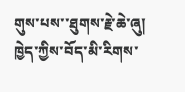གུས་པས་་ཐུགས་རྗེ་ཆེ་ཞུ། ཁྱེད་ཀྱིས་བོད་མི་རིགས་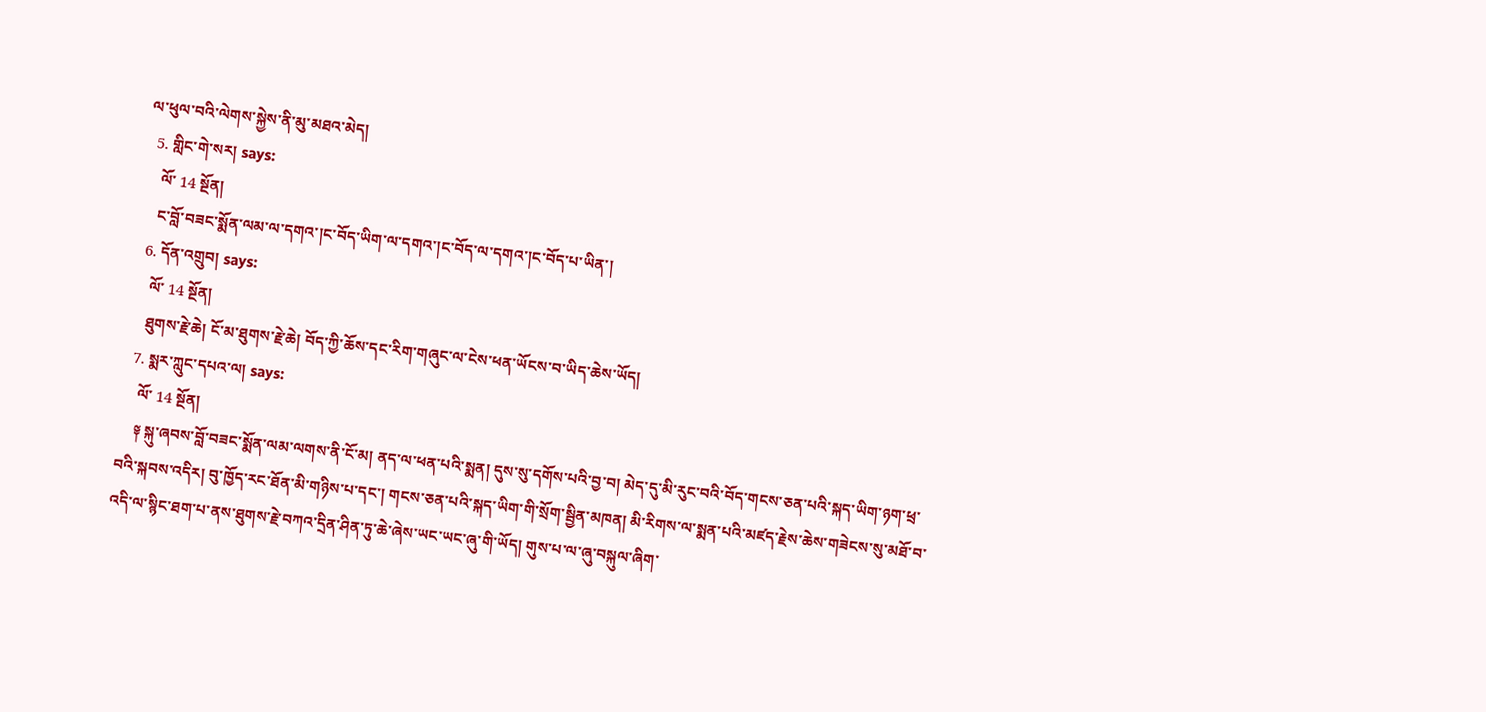ལ་ཕུལ་བའི་ལེགས་སྐྱེས་ནི་མུ་མཐའ་མེད།
  5. གླིང་གེ་སར། says:
    ལོ་ 14 སྔོན།
    ང་བློ་བཟང་སྨོན་ལམ་ལ་དགའ་།ང་བོད་ཡིག་ལ་དགའ་།ང་བོད་ལ་དགའ་།ང་བོད་པ་ཡིན་།
  6. དོན་འགྲུབ། says:
    ལོ་ 14 སྔོན།
    ཐུགས་རྗེ་ཆེ། ངོ་མ་ཐུགས་རྗེ་ཆེ། བོད་ཀྱི་ཆོས་དང་རིག་གཞུང་ལ་ངེས་ཕན་ཡོངས་བ་ཡིད་ཆེས་ཡོད།
  7. སྨར་ཀླུང་དཔའ་ལ། says:
    ལོ་ 14 སྔོན།
    ༈ སྐུ་ཞབས་བློ་བཟང་སྨོན་ལམ་ལགས་ནི་ངོ་མ། ནད་ལ་ཕན་པའི་སྨན། དུས་སུ་དགོས་པའི་བྱ་བ། མེད་དུ་མི་རུང་བའི་བོད་གངས་ཅན་པའི་སྐད་ཡིག་ཉག་ཕྲ་བའི་སྐབས་འདིར། བུ་ཁྱོད་རང་ཐོན་མི་གཉིས་པ་དང་། གངས་ཅན་པའི་སྐད་ཡིག་གི་སྲོག་སྦྱིན་མཁན། མི་རིགས་ལ་སྨན་པའི་མཛད་རྗེས་ཆེས་གཟེངས་སུ་མཐོ་བ་འདི་ལ་སྙིང་ཐག་པ་ནས་ཐུགས་རྗེ་བཀའ་དྲིན་ཤིན་ཏུ་ཆེ་ཞེས་ཡང་ཡང་ཞུ་གི་ཡོད། གུས་པ་ལ་ཞུ་བསྐུལ་ཞིག་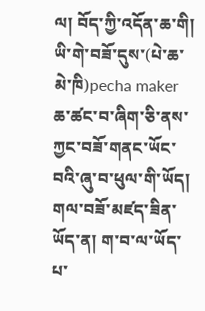ལ། བོད་ཀྱི་འདོན་ཆ་གི། ཡི་གེ་བཟོ་དུས་(པེ་ཆ་མེ་ཁི)pecha maker ཆ་ཚང་བ་ཞིག་ཅི་ནས་ཀྱང་བཟོ་གནང་ཡོང་བའི་ཞུ་བ་ཕུལ་གི་ཡོད། གལ་བཟོ་མཛད་ཟིན་ཡོད་ན། ག་བ་ལ་ཡོད་པ་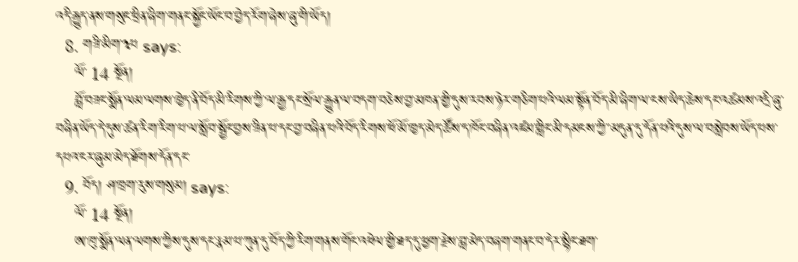འདི་རྒྱུད་ནས་གསུང་ཕྲིན་ཞིག་གནང་སྐྱོང་ཡོང་བ་བྱེད་རོག་ཞེས་ཞུ་གི་ཡོད།
  8. གཟི་མིག་༣པ says:
    ལོ་ 14 སྔོན།
    བློ་བཟང་སྨོན་ལམ་ལགས་ཁྱེད་ནི་བོད་མི་རིགས་ཀྱི་ལ་རྒྱ་དང་སྲོལ་རྒྱུན་ལ་བདག་བཅེས་བྱ་མཁན་གྱི་དུས་རབས་ཉེར་གཅིག་པའི་ལམ་སྟོན་བོད་མི་ཞིག་ལ་ངས་ཡིད་ཆེས་དང་འཚམས་འདྲི་ཞུ་བཞིན་ཡོད་དེ་དུས་ཚན་རིག་རིག་པ་ལ་སློབ་སྦྱོང་བྱས་ཟིན་པ་དང་བྱ་བཞིན་པའི་བོད་རིགས་ཕོ་མོ་ཁྱད་མེད་ཚོས་ད་ཁོང་བཞིན་འཛམ་གླིང་མི་དམངས་ཀྱི་་མདུན་དུ་དོན་པའི་དུས་ལ་བསླེབས་ཡོད་པས་དཔའ་ངར་ཞུམ་མེད་ཐོགས་དོན་དང་
  9. བོད། ཤ་ཁྲག་རུས་གསུམ། says:
    ལོ་ 14 སྔོན།
    ཨ་ཁུ་སྨོན་ལན་ལགས་ཀྱིས་དུས་དང་རྣམ་པ་ཀུན་དུ་བོད་ཀྱི་རིག་གནས་གོང་འཕེལ་གྱི་ཐད་དུ་ཕྱག་རྗེས་བླ་མེད་བཞག་གནང་བ་དེར་སྙིང་ཐག་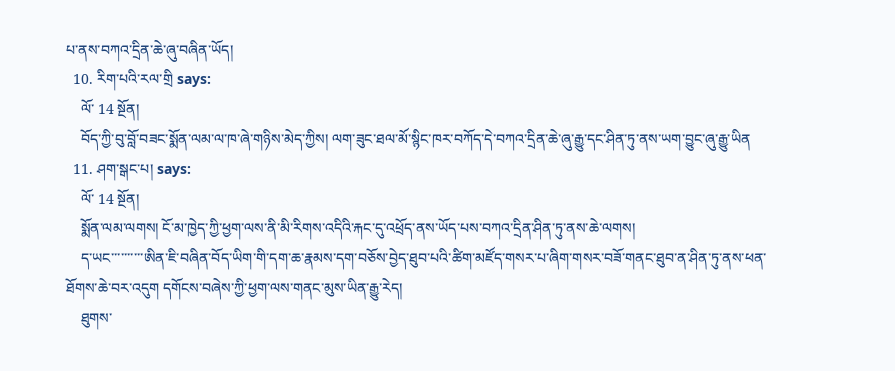པ་ནས་བཀའ་དྲིན་ཆེ་ཞུ་བཞིན་ཡོད།
  10. རིག་པའི་རལ་གྲི says:
    ལོ་ 14 སྔོན།
    བོད་ཀྱི་བུ་བློ་བཟང་སྨོན་ལམ་ལ་ཁ་ཞེ་གཉིས་མེད་ཀྱིས། ལག་ཟུང་ཐལ་མོ་སྙིང་ཁར་བཀོད་དེ་བཀའ་དྲིན་ཆེ་ཞུ་རྒྱུ་དང་ཤིན་ཏུ་ནས་ཡག་བྱུང་ཞུ་རྒྱུ་ཡིན
  11. ཤག་སྒང་པ། says:
    ལོ་ 14 སྔོན།
    སྨོན་ལམ་ལགས། ངོ་མ་ཁྱེད་ཀྱི་ཕྱག་ལས་ནི་མི་རིགས་འདིའི་རྐང་དུ་འཕྲོད་ནས་ཡོད་པས་བཀའ་དྲིན་ཤིན་ཏུ་ནས་ཆེ་ལགས།
    ད་ཡང་་་་་་་་་་ཨིན་ཇི་བཞིན་བོད་ཡིག་གི་དག་ཆ་རྣམས་དག་བཅོས་བྱེད་ཐུབ་པའི་ཚིག་མཛོད་གསར་པ་ཞིག་གསར་བཟོ་གནང་ཐུབ་ན་ཤིན་ཏུ་ནས་ཕན་ཐོགས་ཆེ་བར་འདུག དགོངས་བཞེས་ཀྱི་ཕྱག་ལས་གནང་མུས་ཡིན་རྒྱུ་རེད།
    ཐུགས་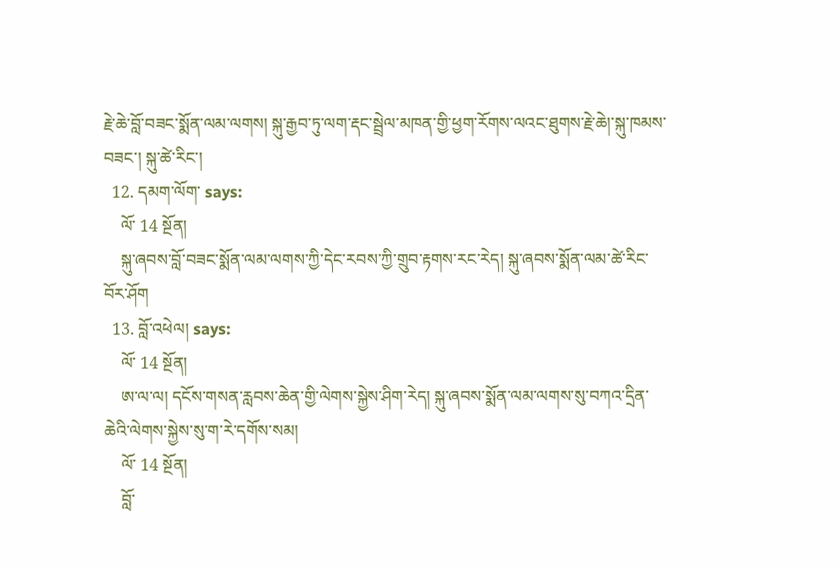རྗེ་ཆེ་བློ་བཟང་སྨོན་ལམ་ལགས། སྐུ་རྒྱབ་ཏུ་ལག་རྡང་སྦྲེལ་མཁན་གྱི་ཕྱག་རོགས་ལའང་ཐུགས་རྗེ་ཆེ།་སྐུ་ཁམས་བཟང་། སྐུ་ཚེ་རིང་།
  12. དམག་ལོག་ says:
    ལོ་ 14 སྔོན།
    སྐུ་ཞབས་བློ་བཟང་སྨོན་ལམ་ལགས་ཀྱི་དེང་རབས་ཀྱི་གྲུབ་རྟགས་རང་རེད། སྐུ་ཞབས་སྨོན་ལམ་ཚེ་རིང་བོར་ཤོག
  13. བློ་འཕེལ། says:
    ལོ་ 14 སྔོན།
    ཨ་ལ་ལ། དངོས་གསན་རླབས་ཆེན་གྱི་ལེགས་སྐྱེས་ཤིག་རེད། སྐུ་ཞབས་སྨོན་ལམ་ལགས་སུ་བཀའ་དྲིན་ཆེའི་ལེགས་སྐྱེས་སུ་ག་རེ་དགོས་སམ།
    ལོ་ 14 སྔོན།
    བློ་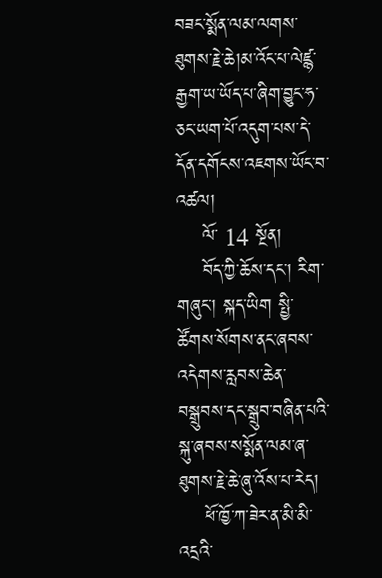བཟང་སྨོན་ལམ་ལགས་ཐུགས་རྗེ་ཆེ།མ་འོང་པ་ལེཛྙ་རྒྱག་ཡ་ཡོད་པ་ཞིག་བྱུང་ཧ་ཅང་ཡག་པོ་འདུག་པས་དེ་དོན་དགོངས་འཇགས་ཡོང་བ་འཚལ།
    ལོ་ 14 སྔོན།
    བོད་ཀྱི་ཆོས་དང་། རིག་གཞུང་། སྐད་ཡིག སྤྱི་ཚོགས་སོགས་ནང་ཞབས་འདེགས་རླབས་ཆེན་བསྒྲུབས་དང་སྒྲུབ་བཞིན་པའི་སྐུ་ཞབས་སསྨོན་ལམ་ཞ་ཐུགས་རྗེ་ཆེ་ཞུ་འོས་པ་རེད།
    ཕོ་ཁྱོ་ཀ་ཟེར་ན་མི་མི་འདྲའི་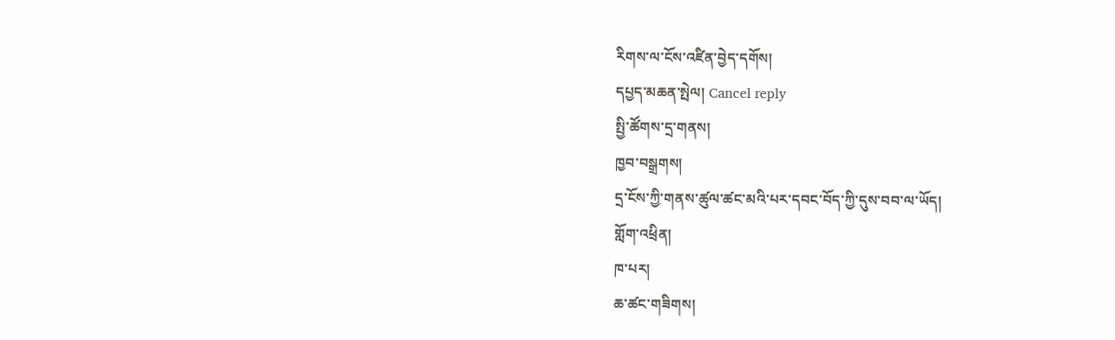རིགས་ལ་ངོས་འཛིན་བྱེད་དགོས།
དཔྱད་མཆན་སྤེལ། Cancel reply
སྤྱི་ཚོགས་དྲ་གནས།
ཁྱབ་བསྒྲགས།
དྲ་ངོས་ཀྱི་གནས་ཚུལ་ཚང་མའི་པར་དབང་བོད་ཀྱི་དུས་བབ་ལ་ཡོད།
གློག་འཕྲིན།
ཁ་པར།
ཆ་ཚང་གཟིགས།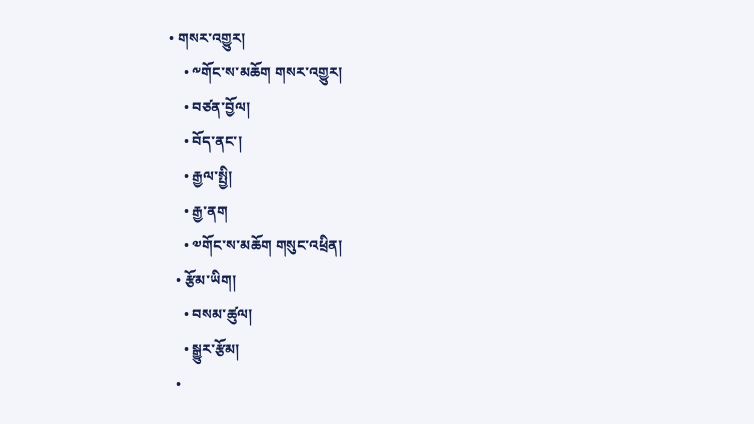• གསར་འགྱུར།
    • ༸གོང་ས་མཆོག གསར་འགྱུར།
    • བཙན་བྱོལ།
    • བོད་ནང་།
    • རྒྱལ་སྤྱི།
    • རྒྱ་ནག
    • ༧གོང་ས་མཆོག གསུང་འཕྲིན།
  • རྩོམ་ཡིག།
    • བསམ་ཚུལ།
    • སྒྱུར་རྩོམ།
  •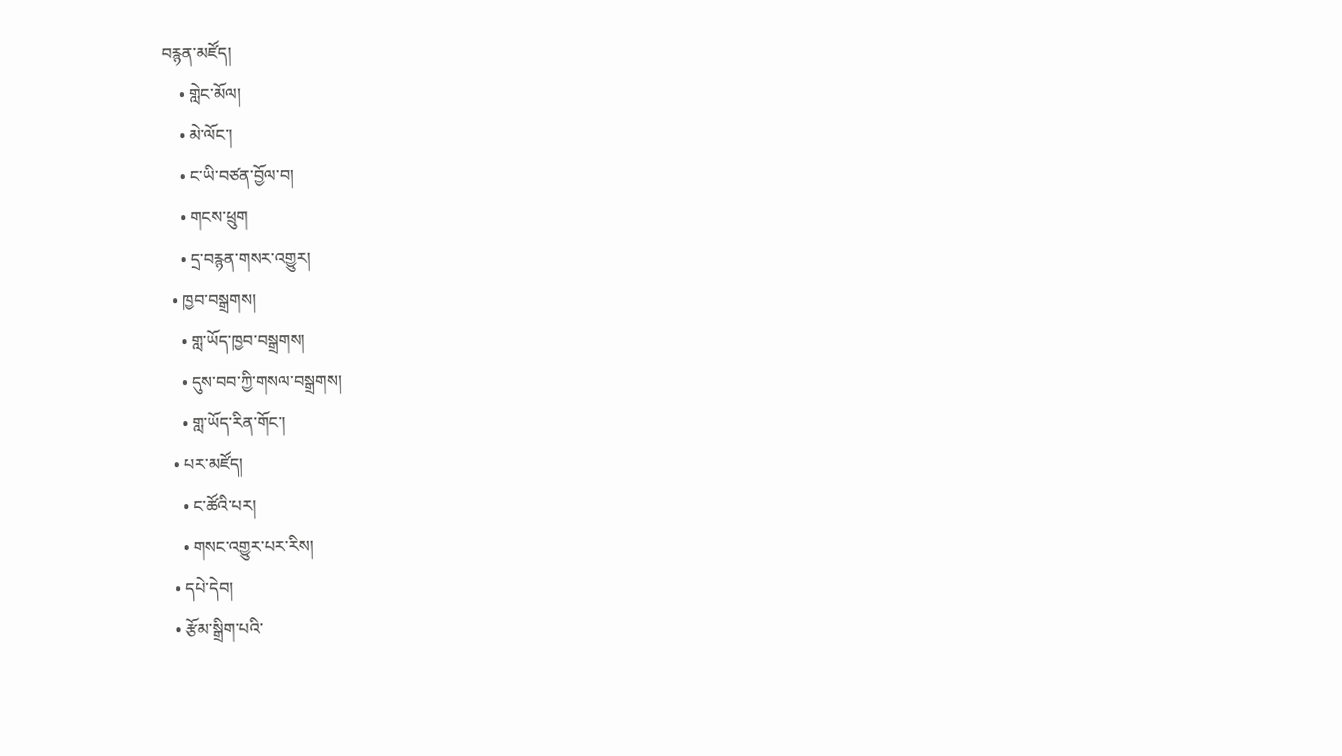བརྙན་མཛོད།
    • གླེང་མོལ།
    • མེ་ལོང་།
    • ང་ཡི་བཙན་བྱོལ་བ།
    • གངས་ཕྲུག
    • དྲ་བརྙན་གསར་འགྱུར།
  • ཁྱབ་བསྒྲགས།
    • གླ་ཡོད་ཁྱབ་བསྒྲགས།
    • དུས་བབ་ཀྱི་གསལ་བསྒྲགས།
    • གླ་ཡོད་རིན་གོང་།
  • པར་མཛོད།
    • ང་ཚོའི་པར།
    • གསང་འགྱུར་པར་རིས།
  • དཔེ་དེབ།
  • རྩོམ་སྒྲིག་པའི་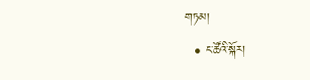གཏམ།
  • ང་ཚོའི་སྐོར།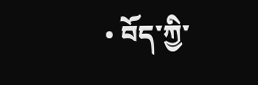• བོད་ཀྱི་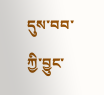དུས་བབ་ཀྱི་བྱུང་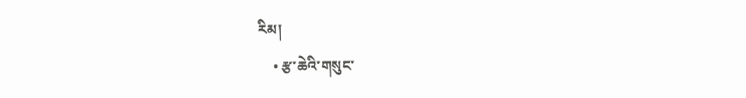རིམ།
    • རྩ་ཆེའི་གསུང་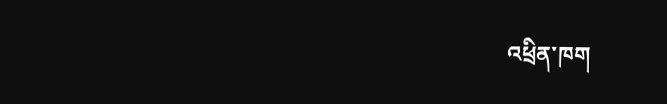འཕྲིན་ཁག